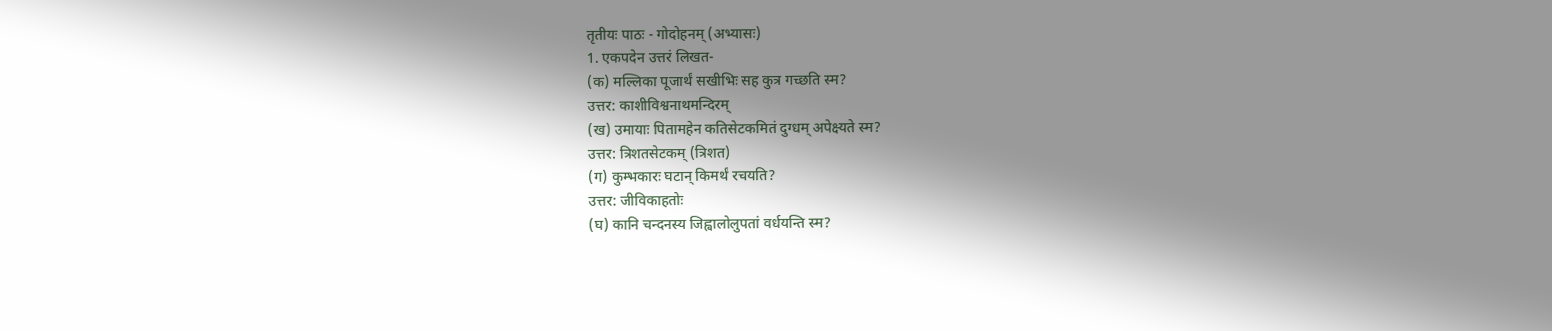तृतीयः पाठः - गोदोहनम् (अभ्यासः)
1. एकपदेन उत्तरं लिखत-
(क) मल्लिका पूजार्थं सखीभिः सह कुत्र गच्छति स्म?
उत्तर: काशीविश्वनाथमन्दिरम्
(ख) उमायाः पितामहेन कतिसेटकमितं दुग्धम् अपेक्ष्यते स्म?
उत्तर: त्रिशतसेटकम् (त्रिशत)
(ग) कुम्भकारः घटान् किमर्थं रचयति?
उत्तर: जीविकाहतोः
(घ) कानि चन्दनस्य जिह्वालोलुपतां वर्धयन्ति स्म?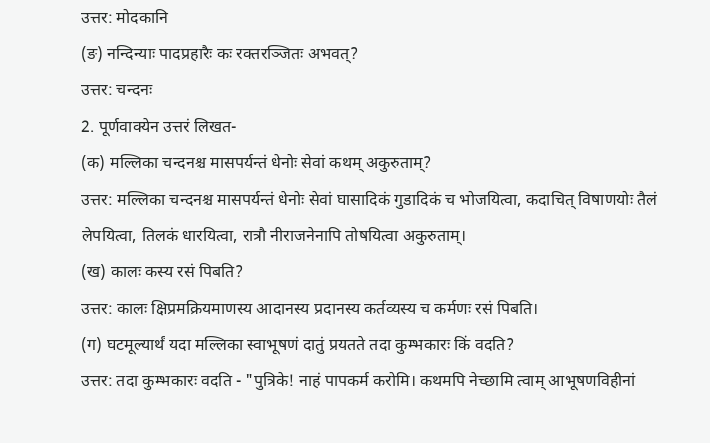उत्तर: मोदकानि
(ङ) नन्दिन्याः पादप्रहारैः कः रक्तरञ्जितः अभवत्?
उत्तर: चन्दनः
2. पूर्णवाक्येन उत्तरं लिखत-
(क) मल्लिका चन्दनश्च मासपर्यन्तं धेनोः सेवां कथम् अकुरुताम्?
उत्तर: मल्लिका चन्दनश्च मासपर्यन्तं धेनोः सेवां घासादिकं गुडादिकं च भोजयित्वा, कदाचित् विषाणयोः तैलं लेपयित्वा, तिलकं धारयित्वा, रात्रौ नीराजनेनापि तोषयित्वा अकुरुताम्।
(ख) कालः कस्य रसं पिबति?
उत्तर: कालः क्षिप्रमक्रियमाणस्य आदानस्य प्रदानस्य कर्तव्यस्य च कर्मणः रसं पिबति।
(ग) घटमूल्यार्थं यदा मल्लिका स्वाभूषणं दातुं प्रयतते तदा कुम्भकारः किं वदति?
उत्तर: तदा कुम्भकारः वदति - "पुत्रिके! नाहं पापकर्म करोमि। कथमपि नेच्छामि त्वाम् आभूषणविहीनां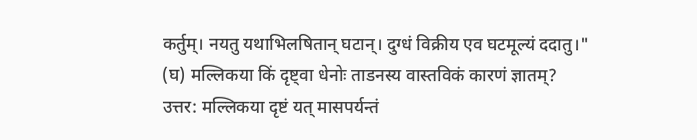कर्तुम्। नयतु यथाभिलषितान् घटान्। दुग्धं विक्रीय एव घटमूल्यं ददातु।"
(घ) मल्लिकया किं दृष्ट्वा धेनोः ताडनस्य वास्तविकं कारणं ज्ञातम्?
उत्तर: मल्लिकया दृष्टं यत् मासपर्यन्तं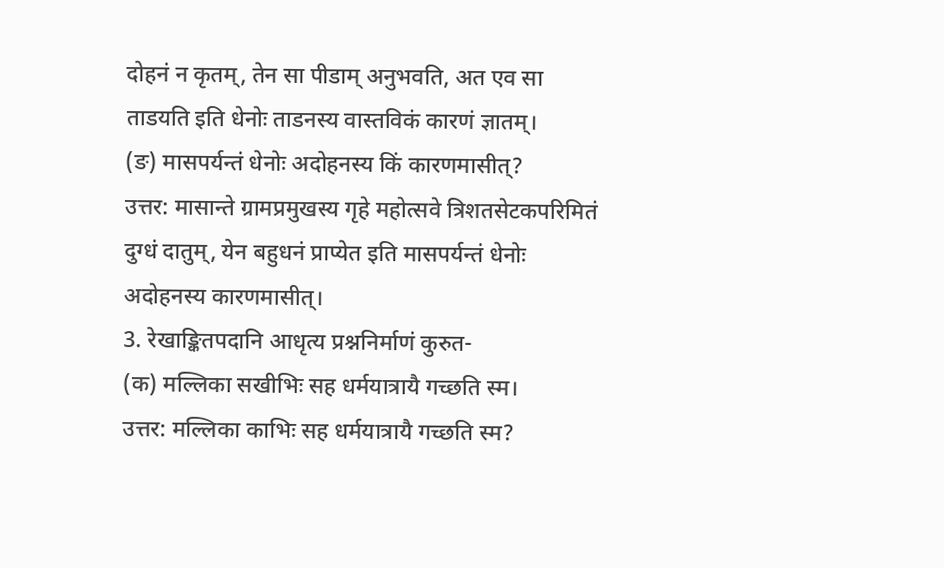दोहनं न कृतम्, तेन सा पीडाम् अनुभवति, अत एव सा ताडयति इति धेनोः ताडनस्य वास्तविकं कारणं ज्ञातम्।
(ङ) मासपर्यन्तं धेनोः अदोहनस्य किं कारणमासीत्?
उत्तर: मासान्ते ग्रामप्रमुखस्य गृहे महोत्सवे त्रिशतसेटकपरिमितं दुग्धं दातुम्, येन बहुधनं प्राप्येत इति मासपर्यन्तं धेनोः अदोहनस्य कारणमासीत्।
3. रेखाङ्कितपदानि आधृत्य प्रश्ननिर्माणं कुरुत-
(क) मल्लिका सखीभिः सह धर्मयात्रायै गच्छति स्म।
उत्तर: मल्लिका काभिः सह धर्मयात्रायै गच्छति स्म?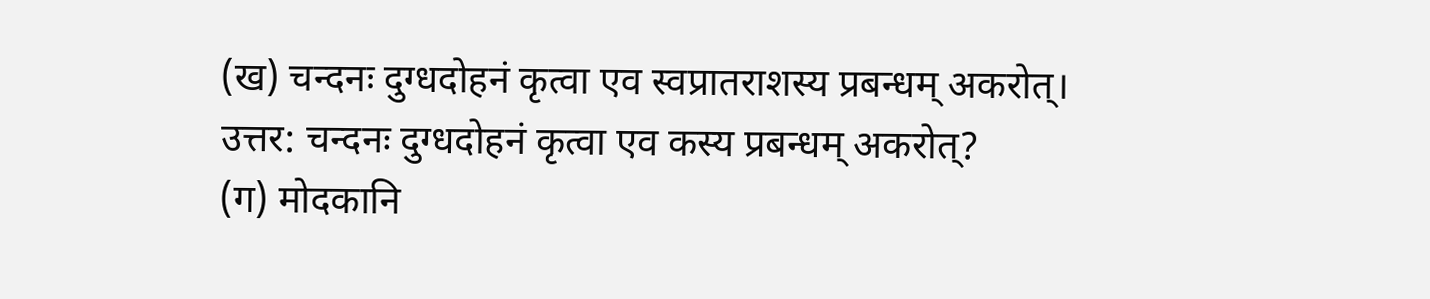(ख) चन्दनः दुग्धदोहनं कृत्वा एव स्वप्रातराशस्य प्रबन्धम् अकरोत्।
उत्तर: चन्दनः दुग्धदोहनं कृत्वा एव कस्य प्रबन्धम् अकरोत्?
(ग) मोदकानि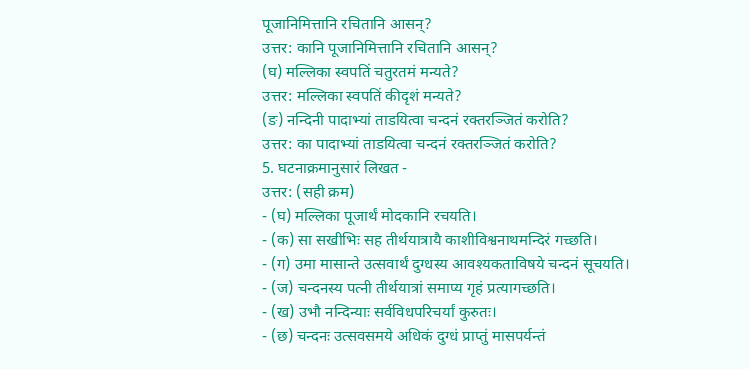पूजानिमित्तानि रचितानि आसन्?
उत्तर: कानि पूजानिमित्तानि रचितानि आसन्?
(घ) मल्लिका स्वपतिं चतुरतमं मन्यते?
उत्तर: मल्लिका स्वपतिं कीदृशं मन्यते?
(ङ) नन्दिनी पादाभ्यां ताडयित्वा चन्दनं रक्तरञ्जितं करोति?
उत्तर: का पादाभ्यां ताडयित्वा चन्दनं रक्तरञ्जितं करोति?
5. घटनाक्रमानुसारं लिखत -
उत्तर: (सही क्रम)
- (घ) मल्लिका पूजार्थं मोदकानि रचयति।
- (क) सा सखीभिः सह तीर्थयात्रायै काशीविश्वनाथमन्दिरं गच्छति।
- (ग) उमा मासान्ते उत्सवार्थं दुग्धस्य आवश्यकताविषये चन्दनं सूचयति।
- (ज) चन्दनस्य पत्नी तीर्थयात्रां समाप्य गृहं प्रत्यागच्छति।
- (ख) उभौ नन्दिन्याः सर्वविधपरिचर्यां कुरुतः।
- (छ) चन्दनः उत्सवसमये अधिकं दुग्धं प्राप्तुं मासपर्यन्तं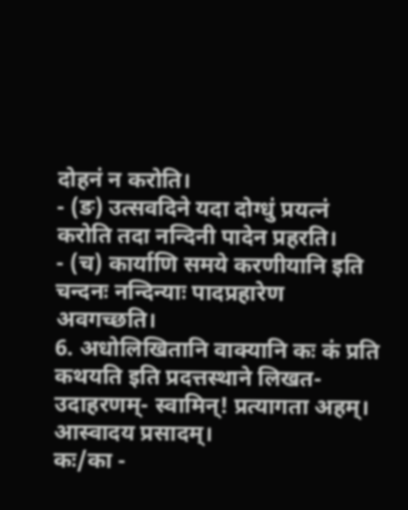दोहनं न करोति।
- (ङ) उत्सवदिने यदा दोग्धुं प्रयत्नं करोति तदा नन्दिनी पादेन प्रहरति।
- (च) कार्याणि समये करणीयानि इति चन्दनः नन्दिन्याः पादप्रहारेण अवगच्छति।
6. अधोलिखितानि वाक्यानि कः कं प्रति कथयति इति प्रदत्तस्थाने लिखत-
उदाहरणम्- स्वामिन्! प्रत्यागता अहम्। आस्वादय प्रसादम्।
कः/का -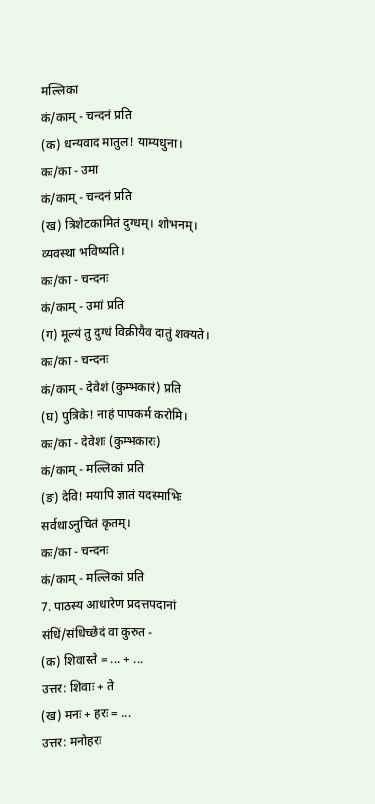मल्लिका
कं/काम् - चन्दनं प्रति
(क) धन्यवाद मातुल! याम्यधुना।
कः/का - उमा
कं/काम् - चन्दनं प्रति
(ख) त्रिशेटकामितं दुग्धम्। शोभनम्। व्यवस्था भविष्यति।
कः/का - चन्दनः
कं/काम् - उमां प्रति
(ग) मूल्यं तु दुग्धं विक्रीयैव दातुं शक्यते।
कः/का - चन्दनः
कं/काम् - देवेशं (कुम्भकारं) प्रति
(घ) पुत्रिके! नाहं पापकर्म करोमि।
कः/का - देवेशः (कुम्भकारः)
कं/काम् - मल्लिकां प्रति
(ङ) देवि! मयापि ज्ञातं यदस्माभिः सर्वथाऽनुचितं कृतम्।
कः/का - चन्दनः
कं/काम् - मल्लिकां प्रति
7. पाठस्य आधारेण प्रदत्तपदानां संधिं/संधिच्छेदं वा कुरुत -
(क) शिवास्ते = ... + ...
उत्तर: शिवाः + ते
(ख) मनः + हरः = ...
उत्तर: मनोहरः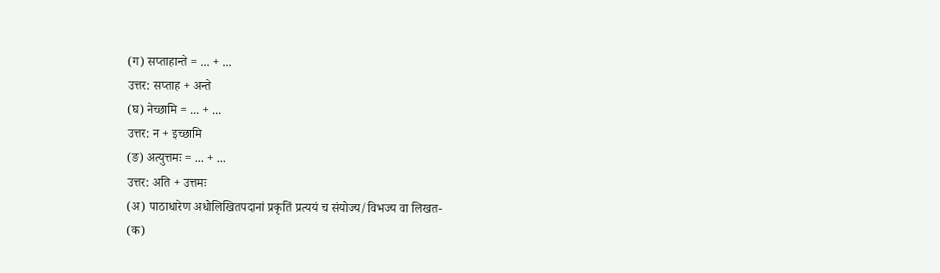(ग) सप्ताहान्ते = ... + ...
उत्तर: सप्ताह + अन्ते
(घ) नेच्छामि = ... + ...
उत्तर: न + इच्छामि
(ङ) अत्युत्तमः = ... + ...
उत्तर: अति + उत्तमः
(अ) पाठाधारेण अधोलिखितपदानां प्रकृतिं प्रत्ययं च संयोज्य/विभज्य वा लिखत-
(क)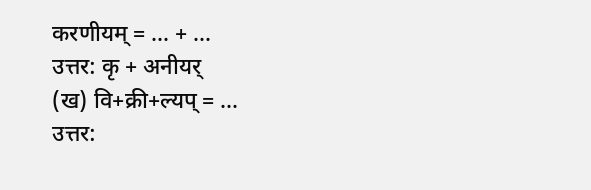करणीयम् = ... + ...
उत्तर: कृ + अनीयर्
(ख) वि+क्री+ल्यप् = ...
उत्तर: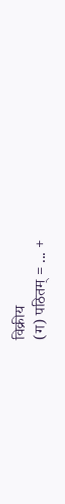विक्रीय
(ग) पठितम् = ... +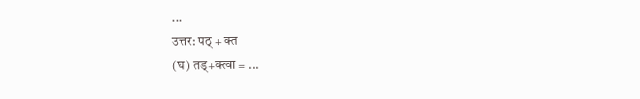...
उत्तर: पठ् + क्त
(घ) तड्+क्त्वा = ...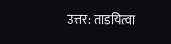उत्तर: ताडयित्वा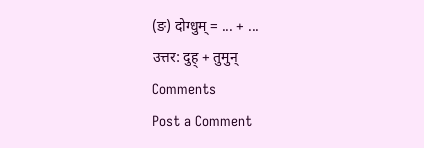(ङ) दोग्धुम् = ... + ...
उत्तर: दुह् + तुमुन्
Comments
Post a Comment